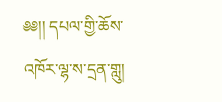༅༅།། དཔལ་གྱི་ཆོས་འཁོར་ལྷ་ས་དྲན་གླུ།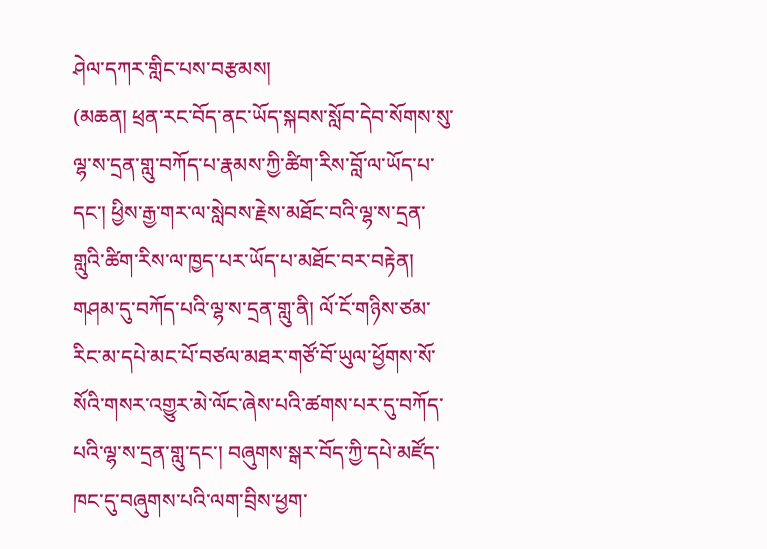ཤེལ་དཀར་གླིང་པས་བརྩམས།
(མཆན། ཕྲན་རང་བོད་ནང་ཡོད་སྐབས་སློབ་དེབ་སོགས་སུ་ལྷ་ས་དྲན་གླུ་བཀོད་པ་རྣམས་ཀྱི་ཚིག་རིས་བློ་ལ་ཡོད་པ་དང་། ཕྱིས་རྒྱ་གར་ལ་སླེབས་རྗེས་མཐོང་བའི་ལྷ་ས་དྲན་གླུའི་ཚིག་རིས་ལ་ཁྱད་པར་ཡོད་པ་མཐོང་བར་བརྟེན། གཤམ་དུ་བཀོད་པའི་ལྷ་ས་དྲན་གླུ་ནི། ལོ་ངོ་གཉིས་ཙམ་རིང་མ་དཔེ་མང་པོ་བཙལ་མཐར་གཙོ་བོ་ཡུལ་ཕྱོགས་སོ་སོའི་གསར་འགྱུར་མེ་ལོང་ཞེས་པའི་ཚགས་པར་དུ་བཀོད་པའི་ལྷ་ས་དྲན་གླུ་དང་། བཞུགས་སྒར་བོད་ཀྱི་དཔེ་མཛོད་ཁང་དུ་བཞུགས་པའི་ལག་བྲིས་ཕྱག་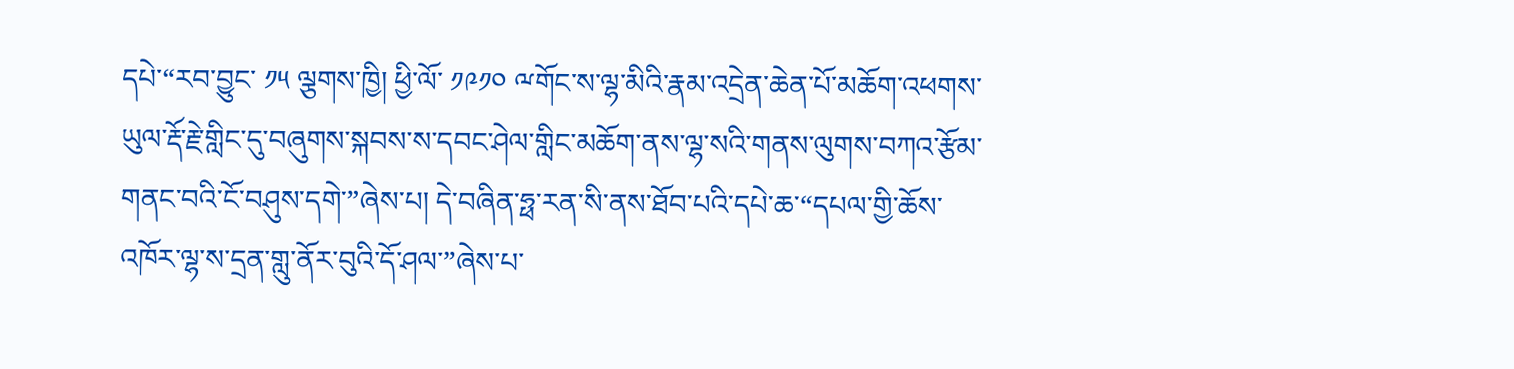དཔེ་“རབ་བྱུང་ ༡༥ ལྕགས་ཁྱི། ཕྱི་ལོ་ ༡༩༡༠ ྋགོང་ས་ལྷ་མིའི་རྣམ་འདྲེན་ཆེན་པོ་མཆོག་འཕགས་ཡུལ་རྡོ་རྗེ་གླིང་དུ་བཞུགས་སྐབས་ས་དབང་ཤེལ་གླིང་མཆོག་ནས་ལྷ་སའི་གནས་ལུགས་བཀའ་རྩོམ་གནང་བའི་ངོ་བཤུས་དགེ་”ཞེས་པ། དེ་བཞིན་ཧྥ་རན་སི་ནས་ཐོབ་པའི་དཔེ་ཆ་“དཔལ་གྱི་ཆོས་འཁོར་ལྷ་ས་དྲན་གླུ་ནོར་བུའི་དོ་ཤལ་”ཞེས་པ་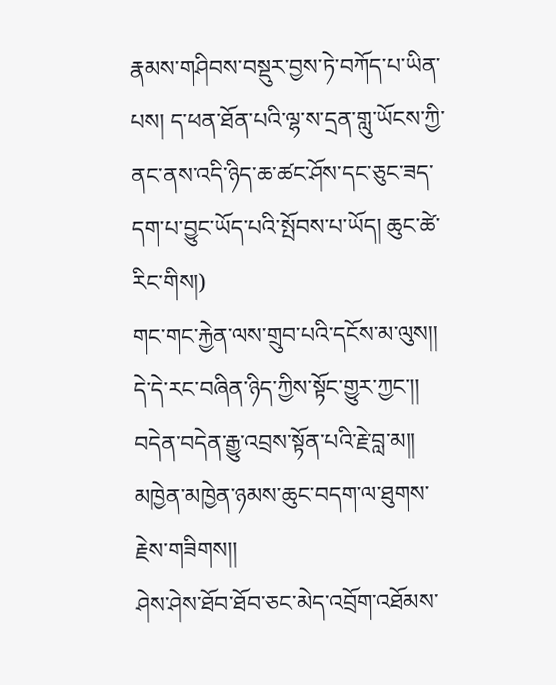རྣམས་གཤིབས་བསྡུར་བྱས་ཏེ་བཀོད་པ་ཡིན་པས། ད་ཕན་ཐོན་པའི་ལྷ་ས་དྲན་གླུ་ཡོངས་ཀྱི་ནང་ནས་འདི་ཉིད་ཆ་ཚང་ཤོས་དང་ཅུང་ཟད་དག་པ་བྱུང་ཡོད་པའི་སྤོབས་པ་ཡོད། ཆུང་ཚེ་རིང་གིས།)
གང་གང་རྐྱེན་ལས་གྲུབ་པའི་དངོས་མ་ལུས།།
དེ་དེ་རང་བཞིན་ཉིད་ཀྱིས་སྟོང་གྱུར་ཀྱང་།།
བདེན་བདེན་རྒྱུ་འབྲས་སྟོན་པའི་རྗེ་བླ་མ།།
མཁྱེན་མཁྱེན་ཉམས་ཆུང་བདག་ལ་ཐུགས་རྗེས་གཟིགས།།
ཤེས་ཤེས་ཐོབ་ཐོབ་ཅང་མེད་འབྲོག་འཐོམས་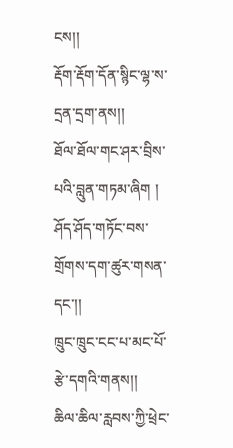ངས།།
རྡོག་རྡོག་དོན་སྙིང་ལྷ་ས་དྲན་དྲག་ནས།།
ཐོལ་ཐོལ་གང་ཤར་བྲིས་པའི་བླུན་གཏམ་ཞིག །
ཤོད་ཤོད་གཏོང་བས་གྲོགས་དག་ཚུར་གསན་དང་།།
ཁྲུང་ཁྲུང་ངང་པ་མང་པོ་རྩེ་དགའི་གནས།།
ཆིལ་ཆིལ་རླབས་ཀྱི་ཕྲེང་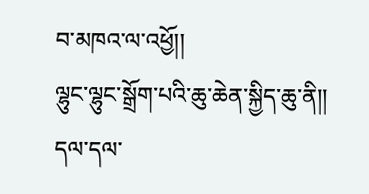བ་མཁའ་ལ་འཕྱོ།།
ལྷུང་ལྷུང་སྒྲོག་པའི་ཆུ་ཆེན་སྐྱིད་ཆུ་ནི།།
དལ་དལ་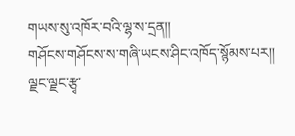གཡས་སུ་འཁོར་བའི་ལྷ་ས་དྲན།།
གཤོངས་གཤོངས་ས་གཞི་ཡངས་ཤིང་འཁོད་སྙོམས་པར།།
ལྗང་ལྗང་རྩྭ་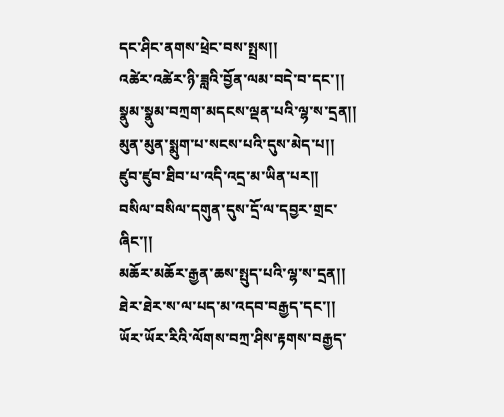དང་ཤིང་ནགས་ཕྲེང་བས་སྤྲས།།
འཚེར་འཚེར་ཉི་ཟླའི་བྱོན་ལམ་བདེ་བ་དང་།།
སྣུམ་སྣུམ་བཀྲག་མདངས་ལྡན་པའི་ལྷ་ས་དྲན།།
མུན་མུན་སྨུག་པ་སངས་པའི་དུས་མེད་པ།།
ཛུབ་ཛུབ་ཐིབ་པ་འདི་འདྲ་མ་ཡིན་པར།།
བསིལ་བསིལ་དགུན་དུས་དྲོ་ལ་དབྱར་གྲང་ཞིང་།།
མཆོར་མཆོར་རྒྱན་ཆས་སྤུད་པའི་ལྷ་ས་དྲན།།
ཐེར་ཐེར་ས་ལ་པད་མ་འདབ་བརྒྱད་དང་།།
ཡོར་ཡོར་རིའི་ལོགས་བཀྲ་ཤིས་རྟགས་བརྒྱད་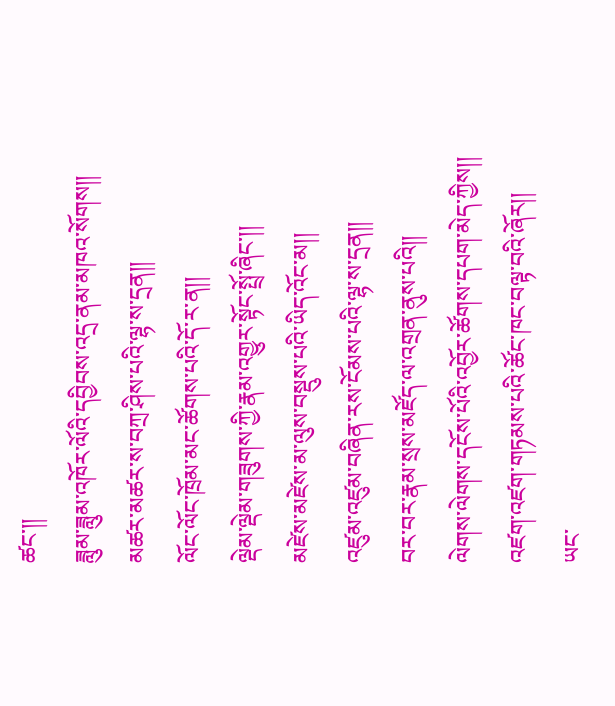ཚང་།།
ཟླུམ་ཟླུམ་འཁོར་ལོའི་དབྱིབས་འདྲ་ནམ་མཁའ་སོགས།།
མཚར་མཚར་ས་བཀྲ་ཤིས་པའི་ལྷ་ས་དྲན།།
ལོང་ལོང་ཁྲོམ་མང་ཚོགས་པའི་དོ་ར་ན།།
ལྡེམ་ལྡེམ་གཟུགས་ཀྱི་རྣམ་འགྱུར་སྟོང་སྤྲོ་ཞིང་།།
མཛེས་མཛེས་མ་ལུས་བསྡུས་པའི་ཡིད་འོང་མ།།
འཛུམ་འཛུམ་བཞིན་རས་ངོམས་པའི་ལྷ་ས་དྲན།།
བར་བར་རྣམ་སྲས་མཛོད་ལ་འགྲན་ནུས་པའི།།
ལེགས་ལེགས་དངོས་པོའི་འབྱོར་ཚོགས་དཔག་མེད་ཀྱིས།།
འཛག་འཛག་གཏམས་པའི་ཚོང་ཁང་བལྟ་བའི་ཞོར།།
ཡང་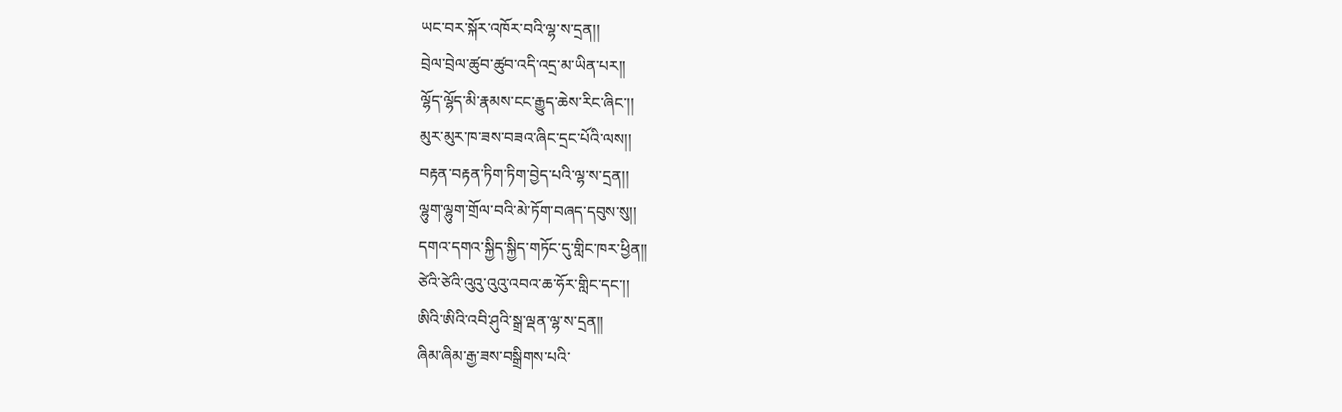ཡང་བར་སྐོར་འཁོར་བའི་ལྷ་ས་དྲན།།
བྲེལ་བྲེལ་ཚུབ་ཚུབ་འདི་འདྲ་མ་ཡིན་པར།།
ལྷོད་ལྷོད་མི་རྣམས་ངང་རྒྱུད་ཆེས་རིང་ཞིང་།།
མུར་མུར་ཁ་ཟས་བཟའ་ཞིང་དྲང་པོའི་ལས།།
བརྟན་བརྟན་ཏིག་ཏིག་བྱེད་པའི་ལྷ་ས་དྲན།།
ལྷུག་ལྷུག་གྲོལ་བའི་མེ་ཏོག་བཞད་དབུས་སུ།།
དགའ་དགའ་སྐྱིད་སྐྱིད་གཏོང་དུ་གླིང་ཁར་ཕྱིན།།
ཙེའི་ཙེའི་འུའུ་འུའུ་འབའ་ཆ་ཧོར་གླིང་དང་།།
ཨིའི་ཨིའི་འབི་ཤུའི་སྒྲ་ལྡན་ལྷ་ས་དྲན།།
ཞིམ་ཞིམ་རྒྱ་ཟས་བསྒྲིགས་པའི་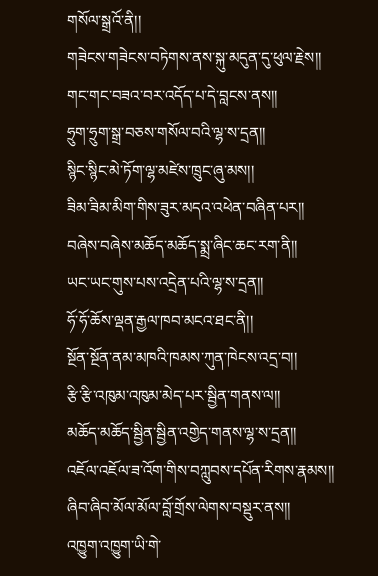གསོལ་སྒྲའོ་ནི།།
གཟེངས་གཟེངས་བཏེགས་ནས་སྐུ་མདུན་དུ་ཕུལ་རྗེས།།
གང་གང་བཟའ་བར་འདོད་པ་དེ་བླངས་ནས།།
ཧྲུག་ཧྲུག་སྒྲ་བཅས་གསོལ་བའི་ལྷ་ས་དྲན།།
སྙིང་སྙིང་མེ་ཏོག་ལྷ་མཛེས་ཁྲུང་ཞུ་མས།།
ཟིམ་ཟིམ་མིག་གིས་ཟུར་མདའ་འཕེན་བཞིན་པར།།
བཞེས་བཞེས་མཆོད་མཆོད་སྨྲ་ཞིང་ཆང་རག་ནི།།
ཡང་ཡང་གུས་པས་འདྲེན་པའི་ལྷ་ས་དྲན།།
ཧོ་ཧོ་ཆོས་ལྡན་རྒྱལ་ཁབ་མངའ་ཐང་ནི།།
སྔོན་སྔོན་ནམ་མཁའི་ཁམས་ཀུན་ཁེངས་འདྲ་བ།།
རྩི་རྩི་འཁུམ་འཁུམ་མེད་པར་སྦྱིན་གནས་ལ།།
མཆོད་མཆོད་སྦྱིན་སྦྱིན་འགྱེད་གནས་ལྷ་ས་དྲན།།
འཇོལ་འཇོལ་ཟ་འོག་གིས་བཀླུབས་དཔོན་རིགས་རྣམས།།
ཞིབ་ཞིབ་མོལ་མོལ་བློ་གྲོས་ལེགས་བསྡུར་ནས།།
འཁྱུག་འཁྱུག་ཡི་གེ་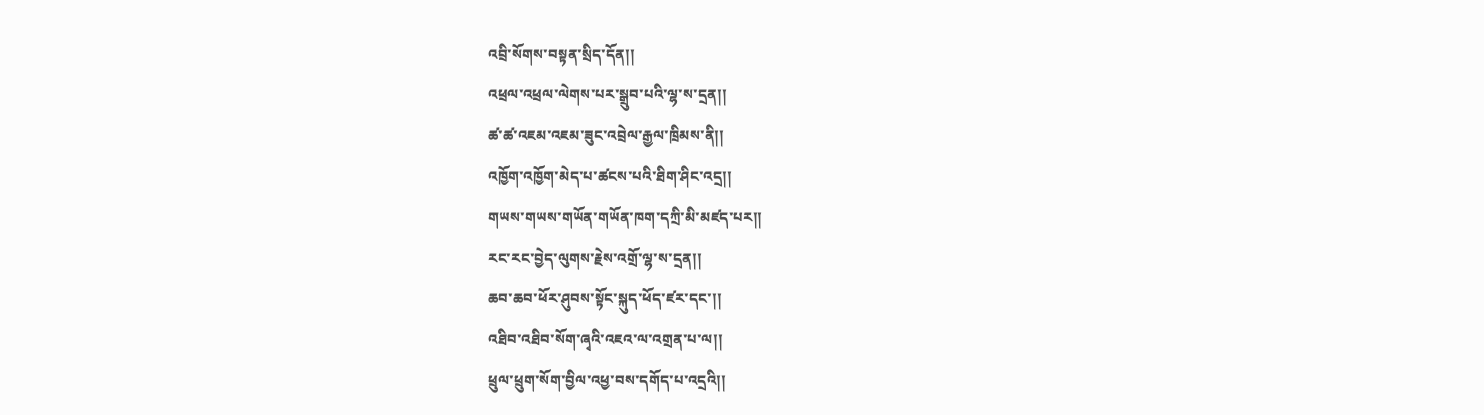འབྲི་སོགས་བསྟན་སྲིད་དོན།།
འཕྲལ་འཕྲལ་ལེགས་པར་སྒྲུབ་པའི་ལྷ་ས་དྲན།།
ཚ་ཚ་འཇམ་འཇམ་ཟུང་འབྲེལ་རྒྱལ་ཁྲིམས་ནི།།
འཁྱོག་འཁྱོག་མེད་པ་ཚངས་པའི་ཐིག་ཤིང་འདྲ།།
གཡས་གཡས་གཡོན་གཡོན་ཁག་དཀྲི་མི་མཛད་པར།།
རང་རང་བྱེད་ལུགས་རྗེས་འགྲོ་ལྷ་ས་དྲན།།
ཆབ་ཆབ་ཕོར་ཤུབས་སྟོང་སྐུད་ཕོད་ཛར་དང་།།
འཐིབ་འཐིབ་སོག་ཞྭའི་འཇའ་ལ་འགྲན་པ་ལ།།
ཕྲུལ་ཕྲུག་སོག་བྱིལ་འཕྱ་བས་དགོད་པ་འདྲའི།།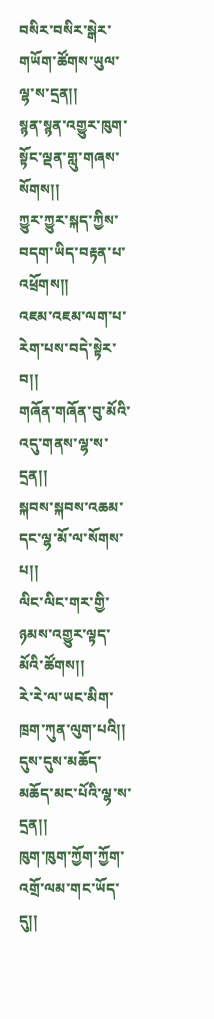བསིར་བསིར་སྒེར་གཡོག་ཚོགས་ཡུལ་ལྷ་ས་དྲན།།
སྙན་སྙན་འགྱུར་ཁུག་སྟོང་ལྡན་གླུ་གཞས་སོགས།།
ཀྱུར་ཀྱུར་སྐད་ཀྱིས་བདག་ཡིད་བརྟན་པ་འཕྲོགས།།
འཇམ་འཇམ་ལག་པ་རེག་པས་བདེ་སྟེར་བ།།
གཞོན་གཞོན་བུ་མོའི་འདུ་གནས་ལྷ་ས་དྲན།།
སྐབས་སྐབས་འཆམ་དང་ལྷ་མོ་ལ་སོགས་པ།།
ལིང་ལིང་གར་གྱི་ཉམས་འགྱུར་ལྟད་མོའི་ཚོགས།།
རེ་རེ་ལ་ཡང་མིག་ཁྲག་ཀུན་ལུག་པའི།།
དུས་དུས་མཆོད་མཆོད་མང་པོའི་ལྷ་ས་དྲན།།
ཁུག་ཁུག་ཀྱོག་ཀྱོག་འགྲོ་ལམ་གང་ཡོད་དུ།།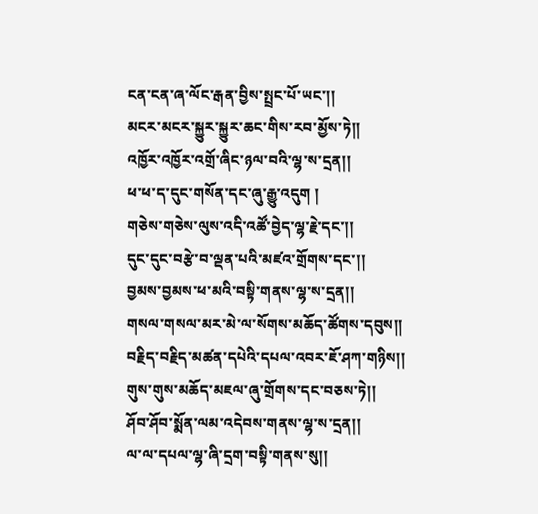ངན་ངན་ཞ་ལོང་རྒན་བྱིས་སྤྲང་པོ་ཡང་།།
མངར་མངར་སྐྱུར་སྐྱུར་ཆང་གིས་རབ་མྱོས་ཏེ།།
འཁྱོར་འཁྱོར་འགྲོ་ཞིང་ཉལ་བའི་ལྷ་ས་དྲན།།
ཕ་ཕ་ད་དུང་གསོན་དང་ཞུ་རྒྱུ་འདུག །
གཅེས་གཅེས་ལུས་འདི་འཚོ་བྱེད་ལྷ་རྗེ་དང་།།
དུང་དུང་བརྩེ་བ་ལྡན་པའི་མཛའ་གྲོགས་དང་།།
བྱམས་བྱམས་ཕ་མའི་བསྟི་གནས་ལྷ་ས་དྲན།།
གསལ་གསལ་མར་མེ་ལ་སོགས་མཆོད་ཚོགས་དབུས།།
བརྗིད་བརྗིད་མཚན་དཔེའི་དཔལ་འབར་ཇོ་ཤཀ་གཉིས།།
གུས་གུས་མཆོད་མཇལ་ཞུ་གྲོགས་དང་བཅས་ཏེ།།
ཤོབ་ཤོབ་སྨོན་ལམ་འདེབས་གནས་ལྷ་ས་དྲན།།
ལ་ལ་དཔལ་ལྷ་ཞི་དྲག་བསྟི་གནས་སུ།།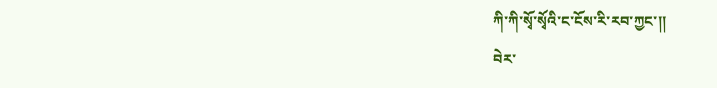ཀི་ཀི་སྭོ་སྭོའི་ང་ངོས་རི་རབ་ཀྱང་།།
བེར་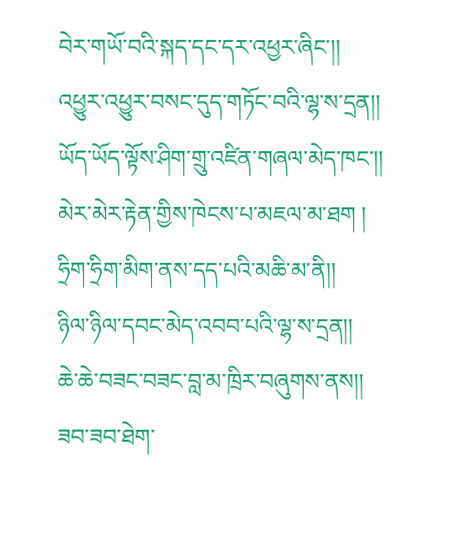བེར་གཡོ་བའི་སྐད་དང་དར་འཕྱར་ཞིང་།།
འཕྱུར་འཕྱུར་བསང་དུད་གཏོང་བའི་ལྷ་ས་དྲན།།
ཡོད་ཡོད་ལྟོས་ཤིག་གྲུ་འཛིན་གཞལ་མེད་ཁང་།།
མེར་མེར་རྟེན་གྱིས་ཁེངས་པ་མཇལ་མ་ཐག །
ཧྲིག་ཧྲིག་མིག་ནས་དད་པའི་མཆི་མ་ནི།།
ཉིལ་ཉིལ་དབང་མེད་འབབ་པའི་ལྷ་ས་དྲན།།
ཆེ་ཆེ་བཟང་བཟང་བླ་མ་ཁྲིར་བཞུགས་ནས།།
ཟབ་ཟབ་ཐེག་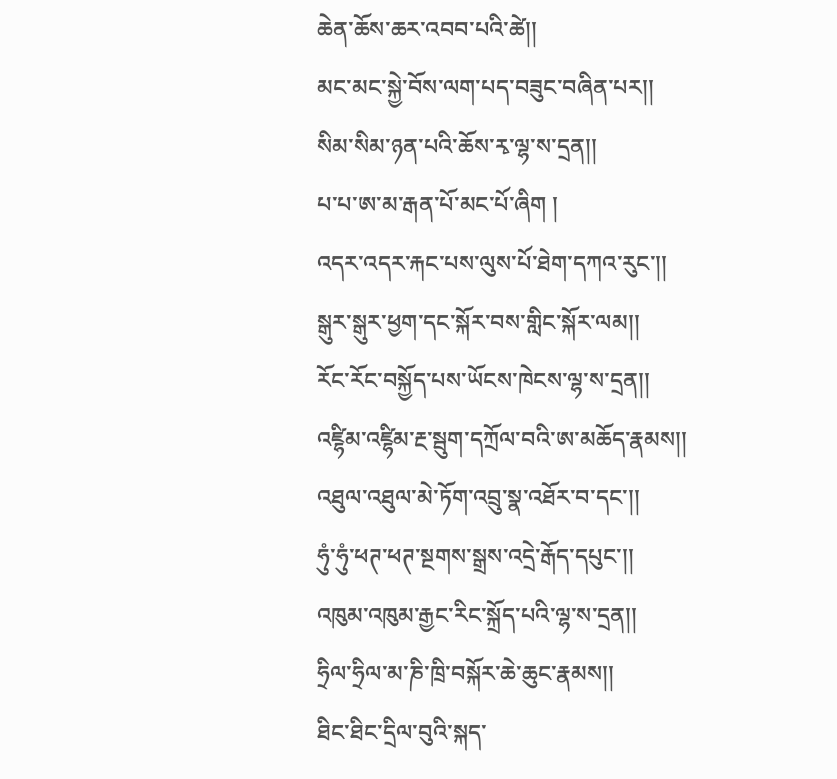ཆེན་ཆོས་ཆར་འབབ་པའི་ཚེ།།
མང་མང་སྐྱེ་བོས་ལག་པད་བཟུང་བཞིན་པར།།
སིམ་སིམ་ཉན་པའི་ཆོས་རྭ་ལྷ་ས་དྲན།།
པ་པ་ཨ་མ་རྒན་པོ་མང་པོ་ཞིག །
འདར་འདར་རྐང་པས་ལུས་པོ་ཐེག་དཀའ་རུང་།།
སྒུར་སྒུར་ཕྱག་དང་སྐོར་བས་གླིང་སྐོར་ལམ།།
རོང་རོང་བསྐྱོད་པས་ཡོངས་ཁེངས་ལྷ་ས་དྲན།།
འཛྷིམ་འཛྷིམ་རྔ་སྦུག་དཀྲོལ་བའི་ཨ་མཆོད་རྣམས།།
འཐུལ་འཐུལ་མེ་ཏོག་འབྲུ་སྣ་འཐོར་བ་དང་།།
ཧུཾ་ཧུཾ་ཕཊ་ཕཊ་སྔགས་སྒྲས་འདྲེ་རྒོད་དཔུང་།།
འཁུམ་འཁུམ་རྒྱང་རིང་སྐྲོད་པའི་ལྷ་ས་དྲན།།
ཧྲིལ་ཧྲིལ་མ་ཎི་ཁྲི་བསྐོར་ཆེ་ཆུང་རྣམས།།
ཐིང་ཐིང་དྲིལ་བུའི་སྐད་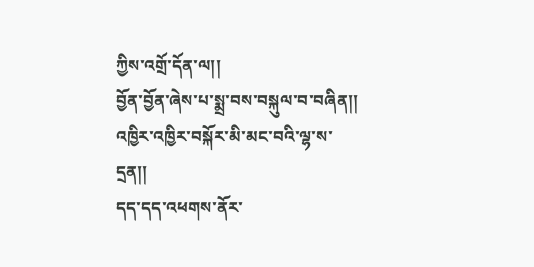ཀྱིས་འགྲོ་དོན་ལ།།
བྱོན་བྱོན་ཞེས་པ་སྨྲ་བས་བསྐུལ་བ་བཞིན།།
འཁྱིར་འཁྱིར་བསྐོར་མི་མང་བའི་ལྷ་ས་དྲན།།
དད་དད་འཕགས་ནོར་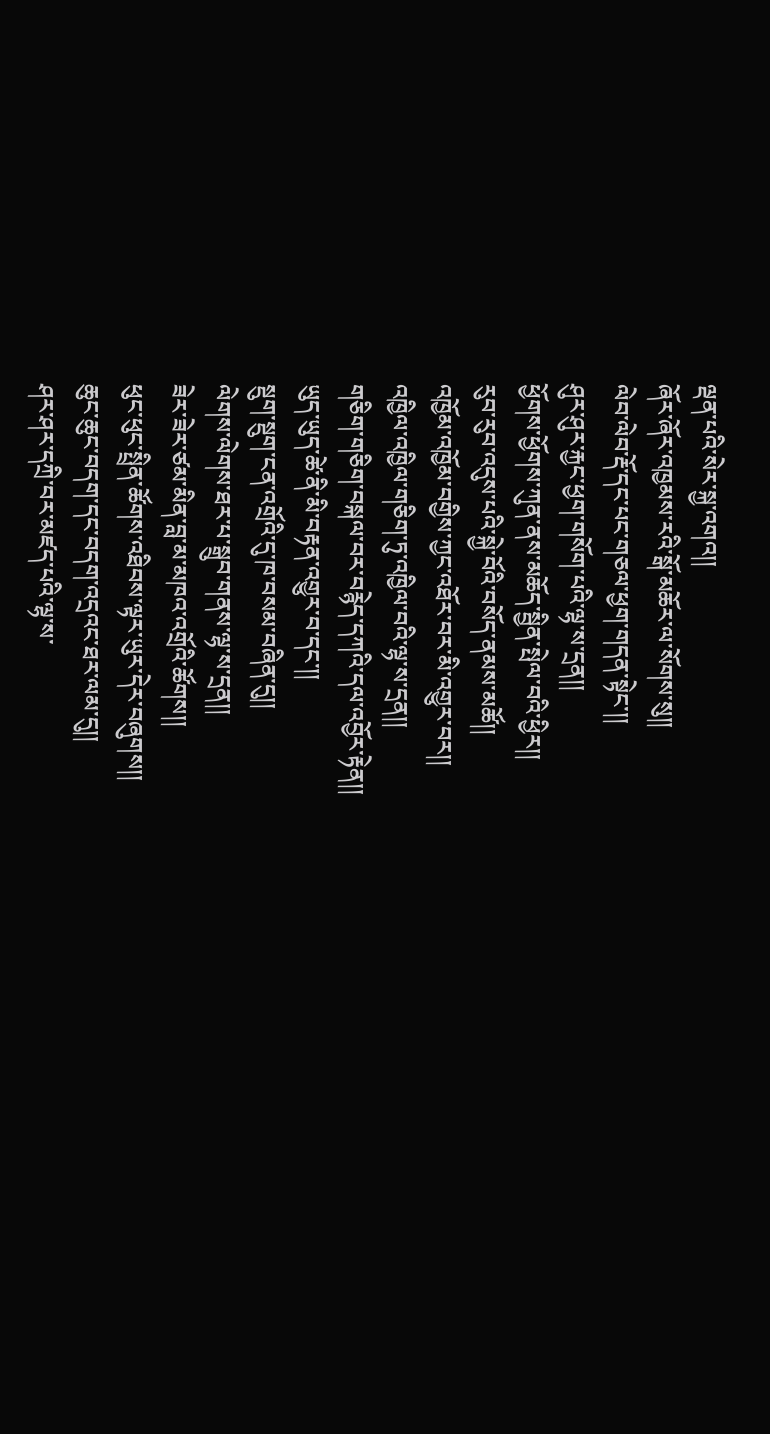ལྡན་པའི་སེར་སྐྱ་འགའ།།
ཞོར་ཞོར་འཁྱམས་རའི་སྒོ་མཆོར་ལ་སོགས་སུ།།
ལེབ་ལེབ་རྡོ་དང་པང་གཅལ་ཕྱག་གདན་སྟེང་།།
ཤུར་ཤུར་རྐྱང་ཕྱག་གསོག་པའི་ལྷ་ས་དྲན།།
ཕྱོགས་ཕྱོགས་ཀུན་ནས་མཆོད་སྦྱིན་སྤེལ་བའི་ཕྱིར།།
རུབ་རུབ་འདུས་པའི་སྐྱེ་བོའི་བསོད་ནམས་མཚོ།།
འཁྱོམ་འཁྱོམ་བགྱིས་ཀྱང་འཐོར་བར་མི་འགྱུར་བར།།
འཁྱིལ་འཁྱིལ་གཅིག་ཏུ་འཁྱིལ་བའི་ལྷ་ས་དྲན།།
གཅིག་གཅིག་བསྐལ་བར་བརྙེད་དཀའི་དལ་འབྱོར་རྟེན།།
ཡུད་ཡུད་ཚེ་ནི་མི་བརྟན་འགྱུར་བ་དང་།།
སྡུག་སྡུག་ངན་འགྲོའི་དུ་ཁ་བསམ་བཞིན་དུ།།
ལེགས་ལེགས་ཐར་པ་སྒྲུབ་གནས་ལྷ་ས་དྲན།།
ཟེར་ཟེར་ཙམ་མིན་བླ་མ་མཁའ་འགྲོའི་ཚོགས།།
ཕུང་ཕུང་སྤྲིན་ཚོགས་འཐིབས་ལྟར་ཡུར་དེར་བཞུགས།།
ཆུང་ཆུང་བདག་དང་བདག་འདྲའང་ཐར་ལམ་དུ།།
ཤར་ཤར་དཀྲི་བར་མཛད་པའི་ལྷ་ས་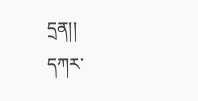དྲན།།
དཀར་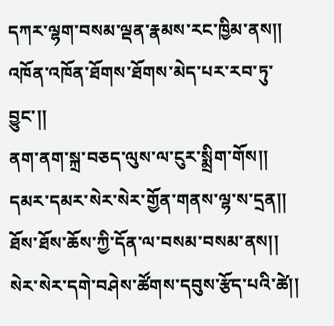དཀར་ལྷག་བསམ་ལྡན་རྣམས་རང་ཁྱིམ་ནས།།
འཁོན་འཁོན་ཐོགས་ཐོགས་མེད་པར་རབ་ཏུ་བྱུང་།།
ནག་ནག་སྐྲ་བཅད་ལུས་ལ་ངུར་སྨྲིག་གོས།།
དམར་དམར་སེར་སེར་གྱོན་གནས་ལྷ་ས་དྲན།།
ཐོས་ཐོས་ཆོས་ཀྱི་དོན་ལ་བསམ་བསམ་ནས།།
སེར་སེར་དགེ་བཤེས་ཚོགས་དབུས་རྩོད་པའི་ཚེ།།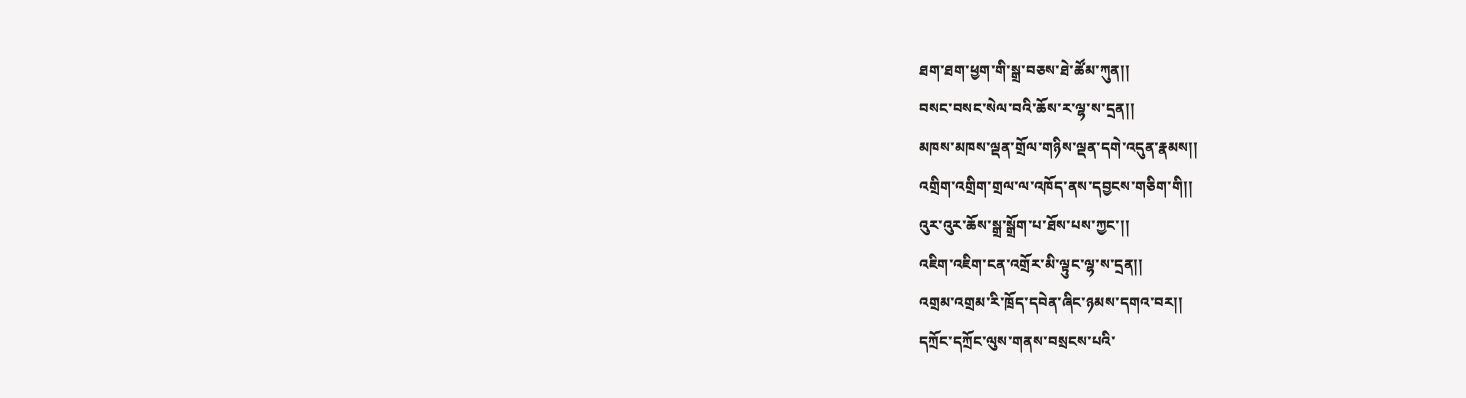ཐག་ཐག་ཕྱག་གི་སྒྲ་བཅས་ཐེ་ཚོམ་ཀུན།།
བསང་བསང་སེལ་བའི་ཆོས་ར་ལྷ་ས་དྲན།།
མཁས་མཁས་ལྡན་གྲོལ་གཉིས་ལྡན་དགེ་འདུན་རྣམས།།
འགྲིག་འགྲིག་གྲལ་ལ་འཁོད་ནས་དབྱངས་གཅིག་གི།།
འུར་འུར་ཆོས་སྒྲ་སྒྲོག་པ་ཐོས་པས་ཀྱང་།།
འཇིག་འཇིག་ངན་འགྲོར་མི་ལྟུང་ལྷ་ས་དྲན།།
འགྲམ་འགྲམ་རི་ཁྲོད་དབེན་ཞིང་ཉམས་དགའ་བར།།
དཀྲོང་དཀྲོང་ལུས་གནས་བསྲངས་པའི་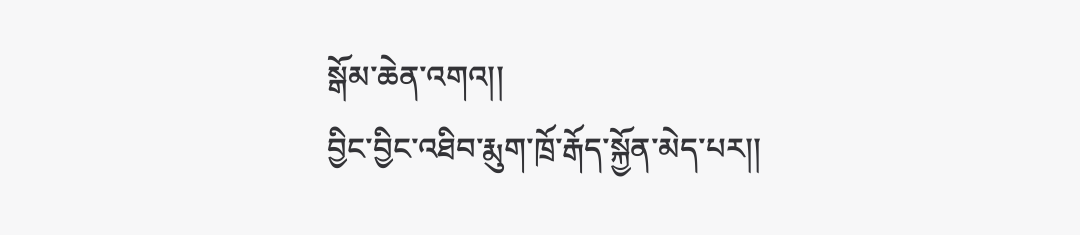སྒོམ་ཆེན་འགའ།།
བྱིང་བྱིང་འཐིབ་རྨུག་ཁྲོ་རྒོད་སྐྱོན་མེད་པར།།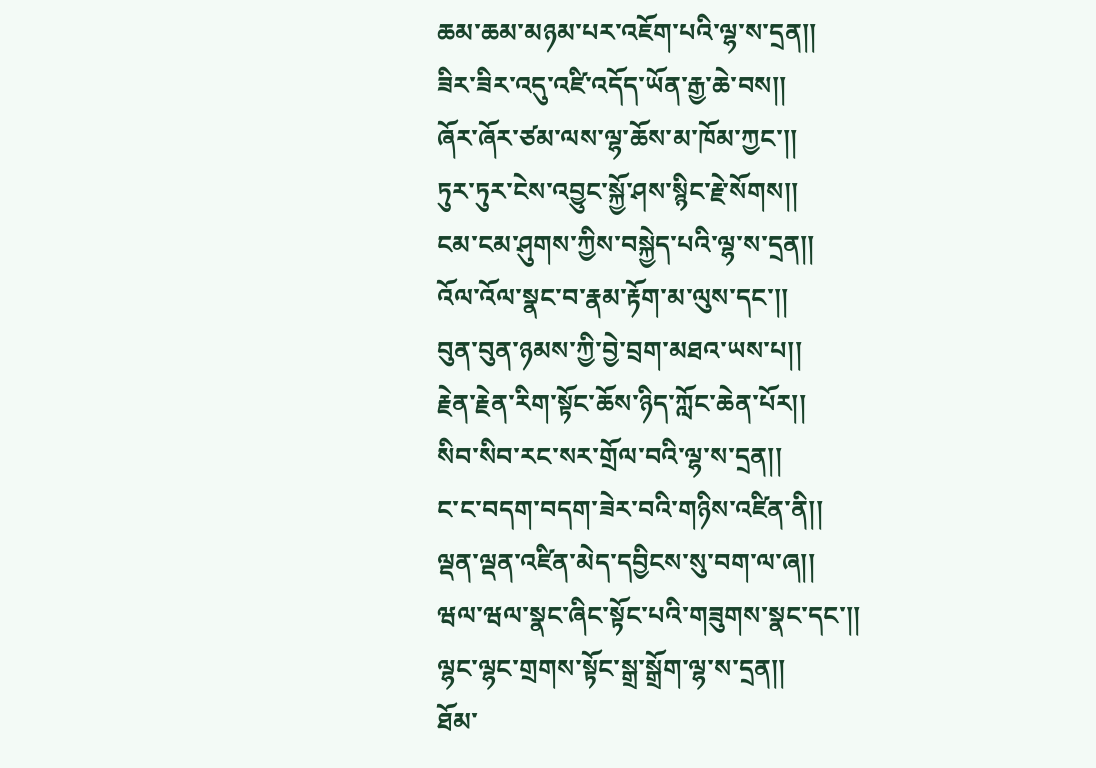ཆམ་ཆམ་མཉམ་པར་འཇོག་པའི་ལྷ་ས་དྲན།།
ཟིར་ཟིར་འདུ་འཛི་འདོད་ཡོན་རྒྱ་ཆེ་བས།།
ཞོར་ཞོར་ཙམ་ལས་ལྷ་ཆོས་མ་ཁོམ་ཀྱང་།།
ཏུར་ཏུར་ངེས་འབྱུང་སྐྱོ་ཤས་སྙིང་རྗེ་སོགས།།
ངམ་ངམ་ཤུགས་ཀྱིས་བསྐྱེད་པའི་ལྷ་ས་དྲན།།
འོལ་འོལ་སྣང་བ་རྣམ་རྟོག་མ་ལུས་དང་།།
བུན་བུན་ཉམས་ཀྱི་བྱེ་བྲག་མཐའ་ཡས་པ།།
རྗེན་རྗེན་རིག་སྟོང་ཆོས་ཉིད་ཀློང་ཆེན་པོར།།
སིབ་སིབ་རང་སར་གྲོལ་བའི་ལྷ་ས་དྲན།།
ང་ང་བདག་བདག་ཟེར་བའི་གཉིས་འཛིན་ནི།།
ལྡན་ལྡན་འཛིན་མེད་དབྱིངས་སུ་བག་ལ་ཞ།།
ཝལ་ཝལ་སྣང་ཞིང་སྟོང་པའི་གཟུགས་སྣང་དང་།།
ལྷང་ལྷང་གྲགས་སྟོང་སྒྲ་སྒྲོག་ལྷ་ས་དྲན།།
ཐོམ་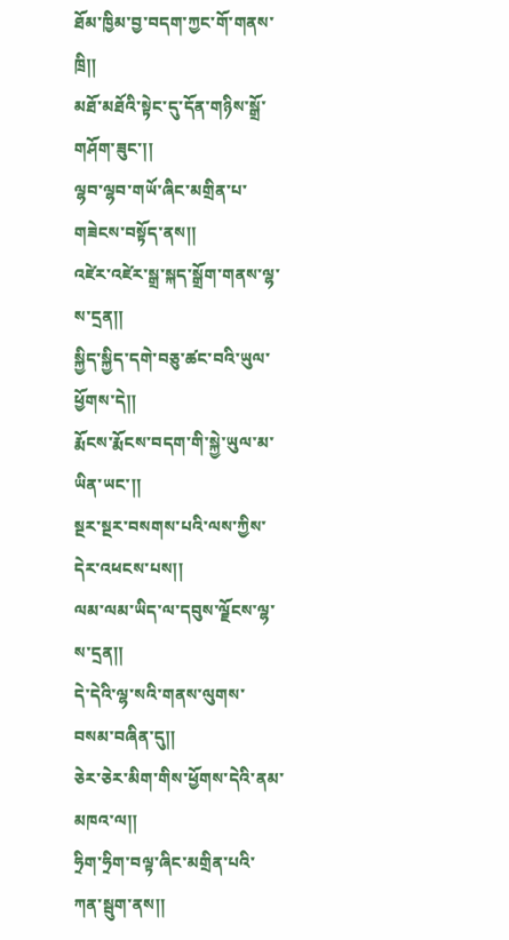ཐོམ་ཁྱིམ་བྱ་བདག་ཀྱང་གོ་གནས་ཁྲི།།
མཐོ་མཐོའི་སྟེང་དུ་དོན་གཉིས་སྒྲོ་གཤོག་ཟུང་།།
ལྷབ་ལྷབ་གཡོ་ཞིང་མགྲིན་པ་གཟེངས་བསྟོད་ནས།།
འཛེར་འཛེར་སྒྲ་སྐད་སྒྲོག་གནས་ལྷ་ས་དྲན།།
སྐྱིད་སྐྱིད་དགེ་བཅུ་ཚང་བའི་ཡུལ་ཕྱོགས་དེ།།
རྨོངས་རྨོངས་བདག་གི་སྐྱེ་ཡུལ་མ་ཡིན་ཡང་།།
སྔར་སྔར་བསགས་པའི་ལས་ཀྱིས་དེར་འཕངས་པས།།
ལམ་ལམ་ཡིད་ལ་དབུས་ལྗོངས་ལྷ་ས་དྲན།།
དེ་དེའི་ལྷ་སའི་གནས་ལུགས་བསམ་བཞིན་དུ།།
ཅེར་ཅེར་མིག་གིས་ཕྱོགས་དེའི་ནམ་མཁའ་ལ།།
ཧྲིག་ཧྲིག་བལྟ་ཞིང་མགྲིན་པའི་ཀན་སྦུག་ནས།།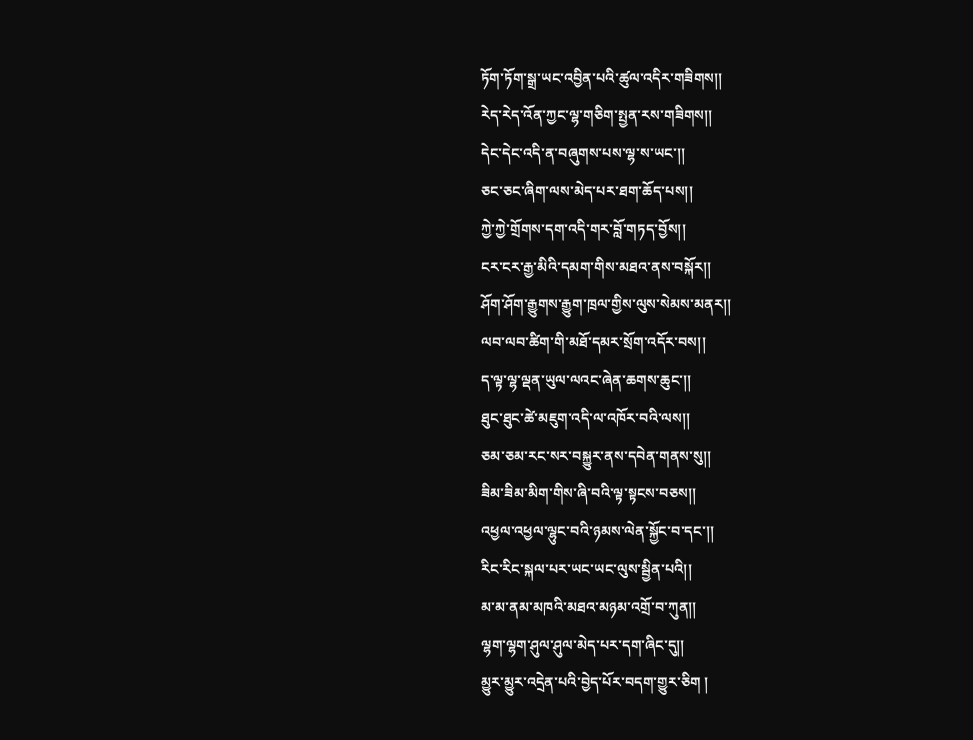ཏོག་ཏོག་སྒྲ་ཡང་འབྱིན་པའི་ཚུལ་འདིར་གཟིགས།།
རེད་རེད་འོན་ཀྱང་ལྷ་གཅིག་སྤྱན་རས་གཟིགས།།
དེང་དེང་འདི་ན་བཞུགས་པས་ལྷ་ས་ཡང་།།
ཅང་ཅང་ཞིག་ལས་མེད་པར་ཐག་ཆོད་པས།།
ཀྱེ་ཀྱེ་གྲོགས་དག་འདི་གར་བློ་གཏད་བྱོས།།
ངར་ངར་རྒྱ་མིའི་དམག་གིས་མཐའ་ནས་བསྐོར།།
ཤོག་ཤོག་རྒྱུགས་རྒྱུག་ཁྲལ་གྱིས་ལུས་སེམས་མནར།།
ལབ་ལབ་ཚིག་གི་མཐོ་དམར་སྲོག་འདོར་བས།།
ད་ལྟ་ལྷ་ལྡན་ཡུལ་ལའང་ཞེན་ཆགས་ཆུང་།།
ཐུང་ཐུང་ཚེ་མཇུག་འདི་ལ་འཁོར་བའི་ལས།།
ཅམ་ཅམ་རང་སར་བསྐྱུར་ནས་དབེན་གནས་སུ།།
ཟིམ་ཟིམ་མིག་གིས་ཞི་བའི་ལྟ་སྟངས་བཅས།།
འཕྱལ་འཕྱལ་ལྷུང་བའི་ཉམས་ལེན་སྐྱོང་བ་དང་།།
རིང་རིང་སྐལ་པར་ཡང་ཡང་ལུས་སྦྱིན་པའི།།
མ་མ་ནམ་མཁའི་མཐའ་མཉམ་འགྲོ་བ་ཀུན།།
ལྷག་ལྷག་ཤུལ་ཤུལ་མེད་པར་དག་ཞིང་དུ།།
མྱུར་མྱུར་འདྲེན་པའི་བྱེད་པོར་བདག་གྱུར་ཅིག །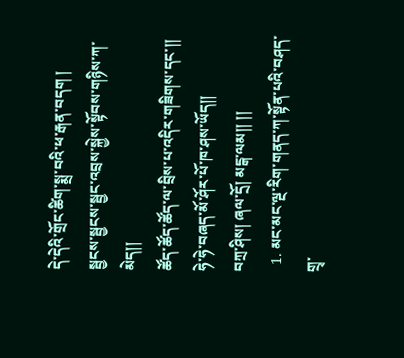དེ་དེའི་གྲོང་ཚིག་སྨྲ་བའི་ཕ་རྒན་བདག །
སྦྱངས་སྦྱངས་སྦྱང་འབྲས་སྐྱེས་སྟོབས་གཉིས་ཀ་མེད།།
ཚོད་ཚོད་ཚོད་ལ་བྲིས་པ་འདིར་གཟིགས་དང་།།
ཧེ་ཧེ་བཞད་མོ་ཤོར་པོ་ཁ་ཤས་ཡོད།།
བཀྲ་ཤིས། ཞལ་དྲོ། མངྒ་ལམ།། །།
  1. མང་མང་ལྔ་རིག་གནད་ཀ་སྟོན་པའི་བཤད་གྲྭ་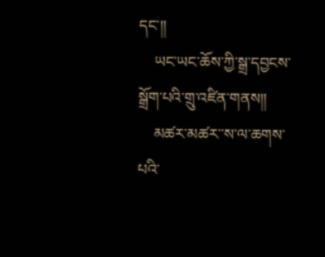དང་།།
    ཡང་ཡང་ཆོས་ཀྱི་སྒྲ་དབྱངས་སྒྲོག་པའི་གྲུ་འཛིན་གནས།།
    མཚར་མཚར་་ས་ལ་ཆགས་པའི་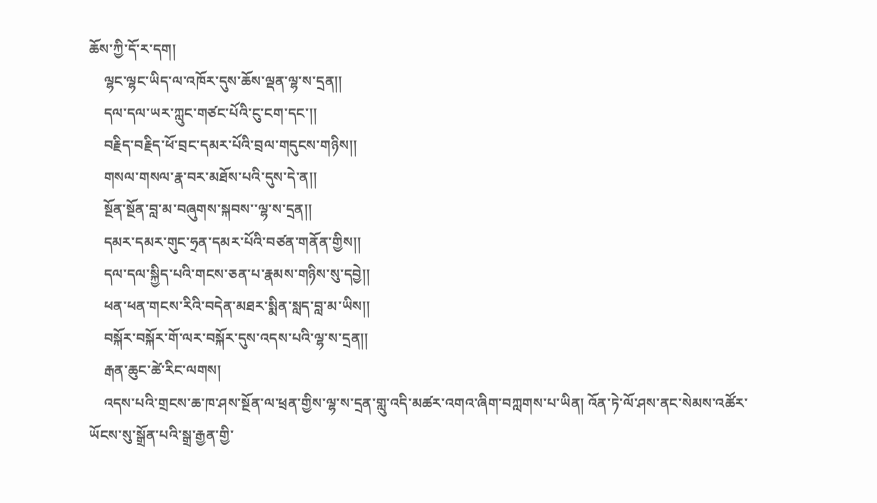ཆོས་ཀྱི་དོ་ར་དག།
    ལྷང་ལྷང་ཡིད་ལ་འཁོར་དུས་ཆོས་ལྡན་ལྷ་ས་དྲན།།
    དལ་དལ་ཡར་ཀླུང་གཙང་པོའི་ངུ་ངག་དང་།།
    བརྗིད་བརྗིད་ཕོ་བྲང་དམར་པོའི་བྲལ་གདུངས་གཉིས།།
    གསལ་གསལ་རྣ་བར་མཐོས་པའི་དུས་དེ་ན།།
    སྔོན་སྔོན་བླ་མ་བཞུགས་སྐབས་་ལྷ་ས་དྲན།།
    དམར་དམར་གུང་ཧྲན་དམར་པོའི་བཙན་གནོན་གྱིས།།
    དལ་དལ་སྐྱིད་པའི་གངས་ཅན་པ་རྣམས་གཉིས་སུ་དབྱེ།།
    ཕན་ཕན་གངས་རིའི་བདེན་མཐར་སྨིན་སླད་བླ་མ་ཡིས།།
    བསྐོར་བསྐོར་གོ་ལར་བསྐོར་དུས་འདས་པའི་ལྷ་ས་དྲན།།
    རྒན་ཆུང་ཚེ་རིང་ལགས།
    འདས་པའི་གྲངས་ཆ་ཁ་ཤས་སྔོན་ལ་ཕྲན་གྱིས་ལྷ་ས་དྲན་གླུ་འདི་མཚར་འགའ་ཞིག་བཀླགས་པ་ཡིན། འོན་ཏེ་ལོ་ཤས་ནང་སེམས་འཚོར་ཡོངས་སུ་སྒྲོན་པའི་སྒྲ་རྒྱན་གྱི་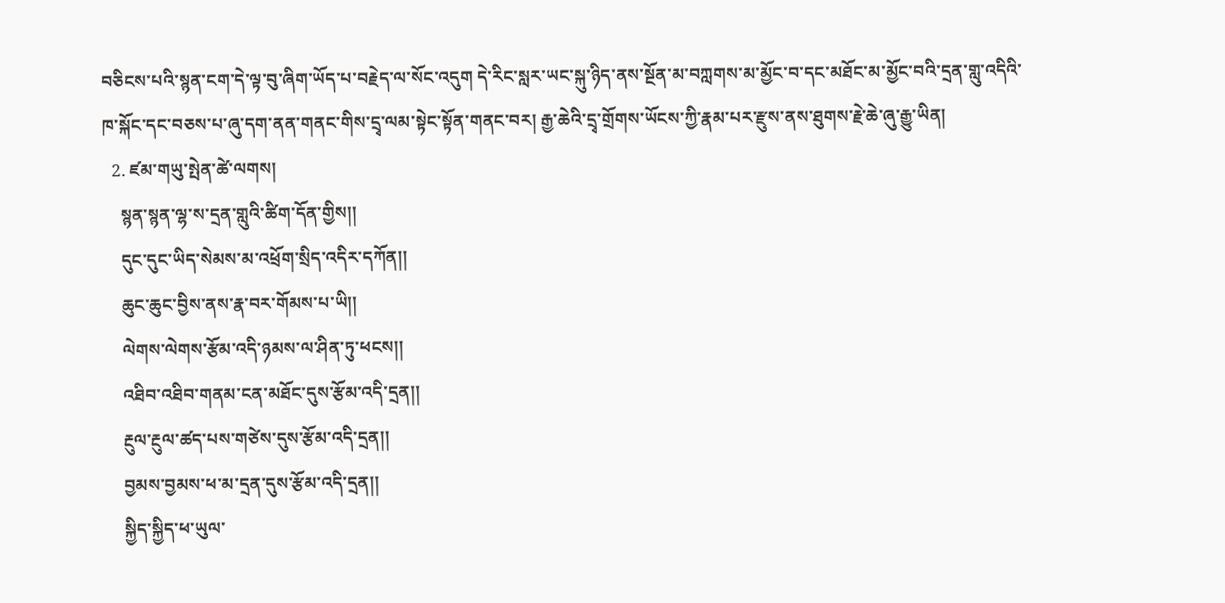བཅིངས་པའི་སྙན་ངག་དེ་ལྟ་བུ་ཞིག་ཡོད་པ་བརྗེད་ལ་སོང་འདུག དེ་རིང་སླར་ཡང་སྐུ་ཉིད་ནས་སྔོན་མ་བཀླགས་མ་མྱོང་བ་དང་མཐོང་མ་མྱོང་བའི་དྲན་གླུ་འདིའི་ཁ་སྐོང་དང་བཅས་པ་ཞུ་དག་ནན་གནང་གིས་དྲྭ་ལམ་སྟེང་སྟོན་གནང་བར། རྒྱ་ཆེའི་དྲྭ་གྲོགས་ཡོངས་ཀྱི་རྣམ་པར་རྫུས་ནས་ཐུགས་རྗེ་ཆེ་ཞུ་རྒྱུ་ཡིན།
  2. ཛམ་གཡུ་སྤེན་ཚེ་ལགས།
    སྙན་སྙན་ལྷ་ས་དྲན་གླུའི་ཚིག་དོན་གྱིས།།
    དུང་དུང་ཡིད་སེམས་མ་འཕྲོག་སྲིད་འདིར་དཀོན།།
    ཆུང་ཆུང་བྱིས་ནས་རྣ་བར་གོམས་པ་ཡི།།
    ལེགས་ལེགས་རྩོམ་འདི་ཉམས་ལ་ཤིན་ཏུ་ཕངས།།
    འཐིབ་འཐིབ་གནམ་ངན་མཐོང་དུས་རྩོམ་འདི་དྲན།།
    རྔུལ་རྔུལ་ཚད་པས་གཙེས་དུས་རྩོམ་འདི་དྲན།།
    བྱམས་བྱམས་ཕ་མ་དྲན་དུས་རྩོམ་འདི་དྲན།།
    སྐྱིད་སྐྱིད་ཕ་ཡུལ་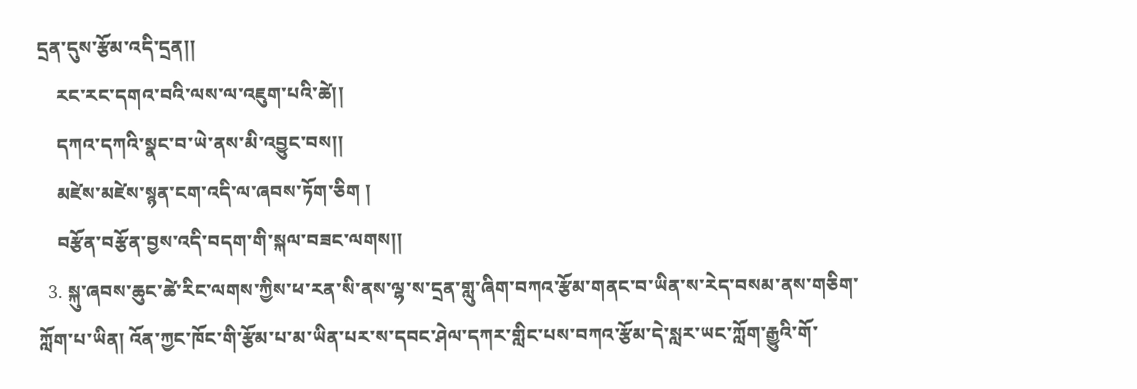དྲན་དུས་རྩོམ་འདི་དྲན།།
    རང་རང་དགའ་བའི་ལས་ལ་འཇུག་པའི་ཚེ།།
    དཀའ་དཀའི་སྣང་བ་ཡེ་ནས་མི་འབྱུང་བས།།
    མཛེས་མཛེས་སྙན་ངག་འདི་ལ་ཞབས་ཏོག་ཅིག །
    བརྩོན་བརྩོན་བྱས་འདི་བདག་གི་སྐལ་བཟང་ལགས།།
  3. སྐུ་ཞབས་ཆུང་ཚེ་རིང་ལགས་ཀྱིས་ཕ་རན་སི་ནས་ལྷ་ས་དྲན་གླུ་ཞིག་བཀའ་རྩོམ་གནང་བ་ཡིན་ས་རེད་བསམ་ནས་གཅིག་ཀློག་པ་ཡིན། འོན་ཀྱང་ཁོང་གི་རྩོམ་པ་མ་ཡིན་པར་ས་དབང་ཤེལ་དཀར་གླིང་པས་བཀའ་རྩོམ་དེ་སླར་ཡང་ཀློག་རྒྱུའི་གོ་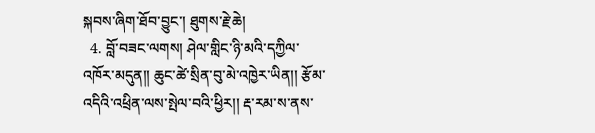སྐབས་ཞིག་ཐོབ་བྱུང་། ཐུགས་རྗེ་ཆེ།
  4. བློ་བཟང་ལགས། ཤེལ་གླིང་ཉི་མའི་དཀྱིལ་འཁོར་མདུན།། ཆུང་ཚེ་སྲིན་བུ་མེ་འཁྱེར་ཡིན།། རྩོམ་འདིའི་འཕྲིན་ལས་སྤེལ་བའི་ཕྱིར།། རྡ་རམ་ས་ནས་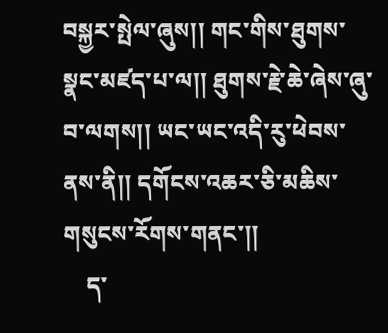བསྐྱར་སྤེལ་ཞུས།། གང་གིས་ཐུགས་སྣང་མཛད་པ་ལ།། ཐུགས་རྗེ་ཆེ་ཞེས་ཞུ་བ་ལགས།། ཡང་ཡང་འདི་རུ་ཕེབས་ནས་ནི།། དགོངས་འཆར་ཅི་མཆིས་གསུངས་རོགས་གནང་།།
    ད་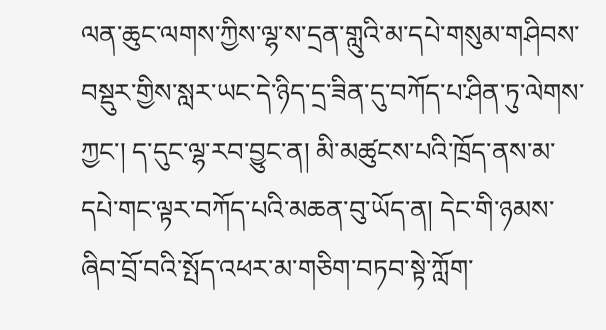ལན་ཆུང་ལགས་ཀྱིས་ལྷ་ས་དྲན་གླུའི་མ་དཔེ་གསུམ་གཤིབས་བསྡུར་གྱིས་སླར་ཡང་དེ་ཉིད་དྲ་ཟིན་དུ་བཀོད་པ་ཤིན་ཏུ་ལེགས་ཀྱང་། ད་དུང་ལྷ་རབ་བྱུང་ན། མི་མཚུངས་པའི་ཁྲོད་ནས་མ་དཔེ་གང་ལྟར་བཀོད་པའི་མཆན་བུ་ཡོད་ན། དེང་གི་ཉམས་ཞིབ་བྲོ་བའི་སྤོད་འཕར་མ་གཅིག་བཏབ་སྟེ་ཀློག་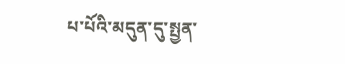པ་པོའི་མདུན་དུ་སྤྱན་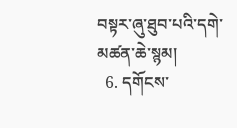བསྟར་ཞུ་ཐུབ་པའི་དགེ་མཚན་ཆེ་སྙམ།
  6. དགོངས་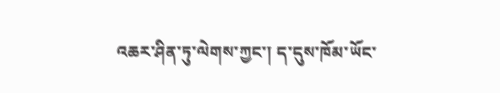འཆར་ཤིན་ཏུ་ལེགས་ཀྱང་། ད་དུས་ཁོམ་ཡོང་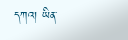དཀའ། ཡིན་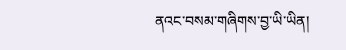ནའང་བསམ་གཞིགས་བྱ་ཡི་ཡིན།